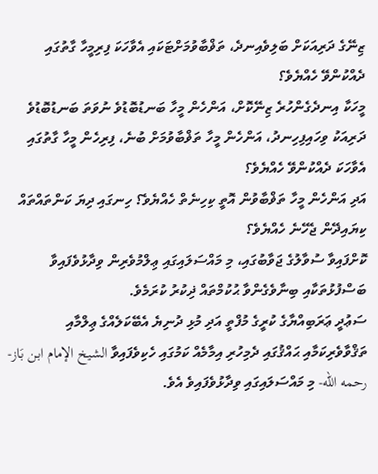ޒިނޭގެ ދަރިއަކަށް ބަލިވެއިނދެ، ތަޥްބާވުމަށްޓަކައި އެވާހަކަ ފިރިމީހާ ގާތުގައި ދެއްކުންވޭ ހެއްޔެވެ؟
މީހަކާ އިނދެގެންހުރެ ޒިނޭކޮށް، އަންހެން މީހާ ބަނޑުބޮޑުވެ ނުވަތަ ބަނޑުބޮޑުވެ ދަރިއަކު ވިހައިފިހިނދު، އަންހެން މީހާ ތަޥްބާވުމަށް ބުނެ، ފިރިހެން މީހާ ގާތުގައި އެވާހަކަ ދެއްކުންވޭ ހެއްޔެވެ؟
އަދި އަންހެން މީހާ ތަޥްބާވުން އޮތީ ކިހިނެތް ހެއްޔެވެ؟ ހިނގައި ދިޔަ ކަންތައްތައް ކިޔައިދޭން ޖެހޭނެ ހެއްޔެވެ؟
ކޮށްފައިވާ ސުވާލުގެ ޖަވާބުގައި، މި މައްސަލައިގައި ޢިލްމުވެރިން ވިދާޅުވެފައިވާ ބަސްފުޅުތަކާއި ބިނާވެގެންވާ ޙުކުމްތައް ޛިކުރު ކުރަމެވެ.
ސަޢުދީ ޢަރަބިއްޔާގެ ކުރީގެ މުފްތީ އަދި މުޅި ދުނިޔެ އެބޭކަލެއްގެ ޢިލްމާއި ތަޤްވާވެރިކަމާއި ޙައްޤުގައި ދެމިހުރި އިމާމެއް ކަމުގައި ހެކިވެފައިވާ الشيخ الإمام ابن بَاز-رحمه الله- މި މައްސަލައިގައި ވިދާޅުވެފައިވެ އެވެ.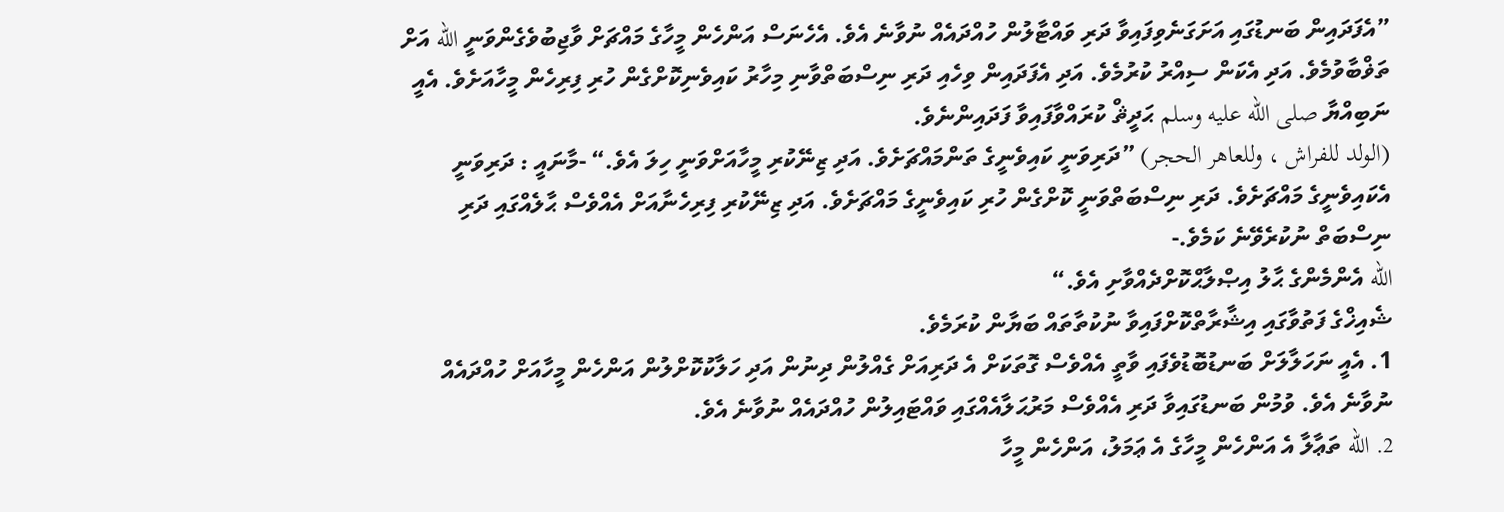”އެފަދައިން ބަނޑުގައި އަށަގަނެވިފައިވާ ދަރި ވައްޓާލުން ހުއްދައެއް ނުވާނެ އެވެ. އެހެނަސް އަންހެން މީހާގެ މައްޗަށް ވާޖިބުވެގެންވަނީ الله އަށް ތަޥްބާވުމެވެ. އަދި އެކަން ސިއްރު ކުރުމެވެ. އަދި އެފަދައިން ވިހެއި ދަރި ނިސްބަތްވާނި މިހާރު ކައިވެނިކޮށްގެން ހުރި ފިރިހެން މީހާއަށެވެ. އެއީ ނަބިއްޔާ صلى الله عليه وسلم ޙަދީޘް ކުރައްވާފައިވާ ފަދައިންނެވެ.
(الولد للفراش ، وللعاهر الحجر) ”ދަރިވަނީ ކައިވެނީގެ ތަންމައްޗަށެވެ. އަދި ޒިނޭކުރި މީހާއަށްވަނީ ހިލަ އެވެ.“ -މާނައީ : ދަރިވަނީ އެކައިވެނީގެ މައްޗަށެވެ. ދަރި ނިސްބަތްވަނީ ކޮށްގެން ހުރި ކައިވެނީގެ މައްޗަށެވެ. އަދި ޒިނޭކުރި ފިރިހެނާއަށް އެއްވެސް ޙާލެއްގައި ދަރި ނިސްބަތް ނުކުރެވޭނެ ކަމެވެ.-
الله އެންމެންގެ ޙާލު އިޞްލާޙްކޮށްދެއްވާށި އެވެ.“
ޝެއިޚްގެ ފަތުވާގައި އިޝާރާތްކޮށްފައިވާ ނުކުތާތައް ބަޔާން ކުރަމެވެ.
1. އެއީ ނަހަލާލަށް ބަނޑުބޮޑުވެފައި ވާތީ އެއްވެސް ގޮތަކަށް އެ ދަރިއަށް ގެއްލުން ދިނުން އަދި ހަލާކުކޮށްލުން އަންހެން މީހާއަށް ހުއްދައެއް ނުވާނެ އެވެ. ވުމުން ބަނޑުގައިވާ ދަރި އެއްވެސް މަރުޙަލާއެއްގައި ވައްޓައިލުން ހުއްދައެއް ނުވާނެ އެވެ.
2. الله ތަޢާލާ އެ އަންހެން މީހާގެ އެ ޢަމަލު، އަންހެން މީހާ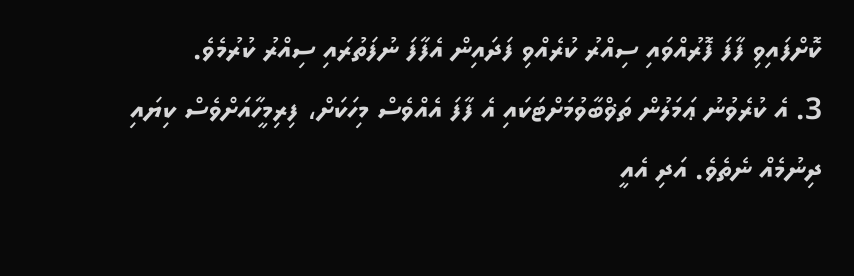ކޮށްފައިވި ފާފަ ފޮރުއްވައި ސިއްރު ކުރެއްވި ފަދައިން އެފާފަ ނުފަތުރައި ސިއްރު ކުރުމެވެ.
3. އެ ކުރެވުނު ޢަމަލުން ތަޥްބާވުމަށްޓަކައި އެ ފާފަ އެއްވެސް މިހަކަށް، ފިރިމީހާއަށްވެސް ކިޔައި ދިނުމެއް ނެތެވެ. އަދި އެއީ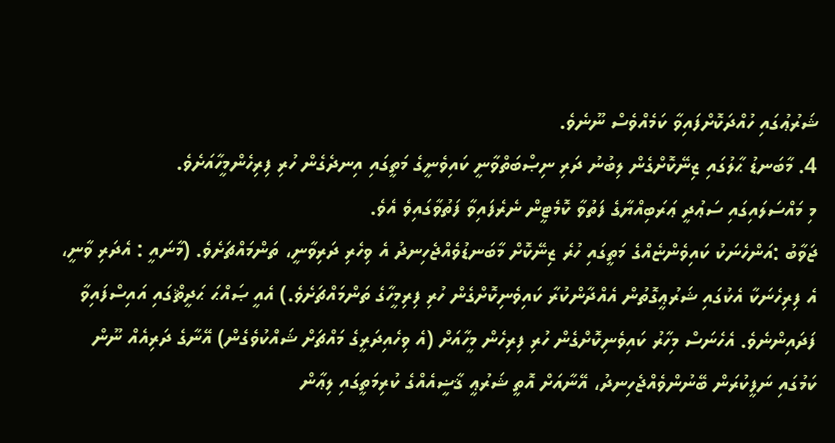ޝަރުޢުގައި ހުއްދަކޮށްފައިވާ ކަމެއްވެސް ނޫނެވެ.
4. މާބަނޑު ޙާލުގައި ޒިނޭކޮށްގެން ލިބުނު ދަރި ނިޞްބަތްވާނީ ކައިވެނީގެ މަތީގައި އިނދެގެން ހުރި ފިރިހެންމީހާއަށެވެ.
މި މައްސަލައިގައި ސަޢުދީ ޢަރަބިއްޔާގެ ފަތުވާ ކޮމެޓީން ނެރެފައިވާ ފަތުވާގައިވެ އެވެ.
ޖަވާބު :އަންހެނަކު ކައިވެންޏެއްގެ މަތީގައި ހުރެ ޒިނޭކޮށް މާބަނޑުވެއްޖެހިނދު އެ ވިހެރި ދަރިވާނީ، ތަންމައްޗަށެވެ. (މާނައީ : އެދަރި ވާނީ، އެ ފިރިހެނަކާ އެކުގައި ޝަރުޢީގޮތުން އެއްދާންކުރާ ކައިވެނިކޮށްގެން ހުރި ފިރިމީހާގެ ތަންމައްޗަށެވެ.) އެއީ ޞައްޙަ ޙަދީޘްގައި އައިސްފައިވާ ފަދައިންނެވެ. އެހެނަސް މިހާރު ކައިވެނިކޮށްގެން ހުރި ފިރިހެން މީހާއަށް (އެ ވިހެއިދަރީގެ މައްޗަށް ޝައްކުވެގެން) އޭނާގެ ދަރިއެއް ނޫން ކަމުގައި ނަފީކުރަން ބޭނުންވެއްޖެހިނދު، އޭނާއަށް އޮތީ ޝަރުޢީ ޤާޟީއެއްގެ ކުރިމަތީގައި ލިޢާން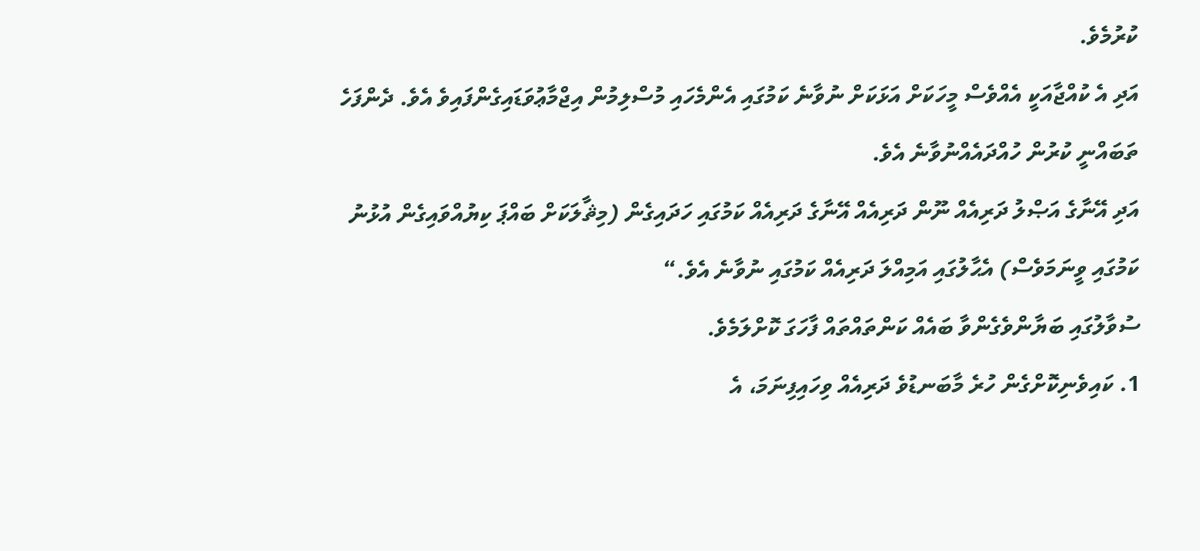ކުރުމެވެ.
އަދި އެ ކުއްޖާއަކީ އެއްވެސް މީހަކަށް އަޅަކަށް ނުވާނެ ކަމުގައި އެންމެހައި މުސްލިމުން އިޖްމާޢުވަޑައިގެންފައިވެ އެވެ. ދެންފަހެ ތަބައްނީ ކުރުން ހުއްދައެއްނުވާނެ އެވެ.
އަދި އޭނާގެ އަޞްލު ދަރިއެއް ނޫން ދަރިއެއް އޭނާގެ ދަރިއެއް ކަމުގައި ހަދައިގެން (މިޘާލަކަށް ބައްޕަ ކިޔުއްވައިގެން އުޅުނު ކަމުގައި ވީނަމަވެސް) އެޙާލުގައި އަމިއްލަ ދަރިއެއް ކަމުގައި ނުވާނެ އެވެ.“
ސުވާލުގައި ބަޔާންވެގެންވާ ބައެއް ކަންތައްތައް ފާހަގަ ކޮށްލަމެވެ.
1. ކައިވެނިކޮށްގެން ހުރެ މާބަނޑުވެ ދަރިއެއް ވިހައިފިނަމަ، އެ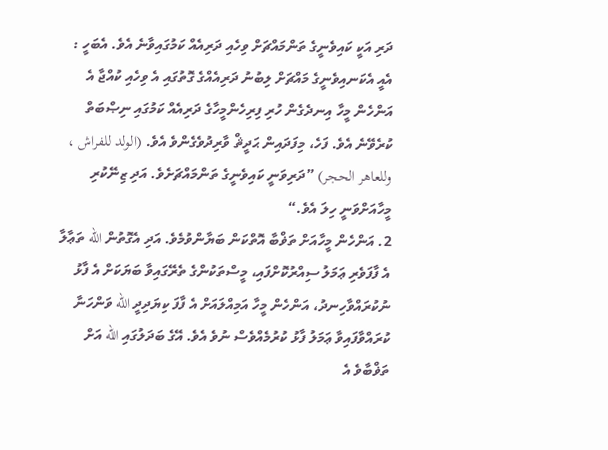ދަރި އަކީ ކައިވެނީގެ ތަންމައްޗަށް ވިހެއި ދަރިއެއް ކަމުގައިވާނެ އެވެ. އެބަހީ : އެއީ އެކަނއިވެނީގެ މައްޗަށް ލިބުނު ދަރިއެއްގެ ގޮތުގައި އެ ވިހެއި ކުއްޖާ އެ އަންހެން މީހާ އިނދެގެން ހުރި ފިރިހެންމީހާގެ ދަރިއެއް ކަމުގައި ނިޞްބަތް ކުރެވޭނެ އެވެ. ފަހެ، މިފަދައިން ޙަދީޘް ވާރިދުވެގެންވެ އެވެ. (الولد للفراش ، وللعاهر الحجر) ”ދަރިވަނީ ކައިވެނީގެ ތަންމައްޗަށެވެ. އަދި ޒިނޭކުރި މީހާއަށްވަނީ ހިލަ އެވެ.“
2. އަންހެން މީހާއަށް ތަޥްބާ އޮތްކަން ބަޔާންވުމެވެ. އަދި އެގޮތުން الله ތަޢާލާ އެ ފާފަވެރި ޢަމަލު ސިއްރުކޮށްފައި، މީސްތަކުންގެ ތެރޭގައިވާ ބަޔަކަށް އެ ފާޅު ނުކުރައްވާހިނދު، އަންހެން މީހާ އަމިއްލައަށް އެ ފާފަ ކިޔަދިދީ الله ވަންހަނާ ކުރައްވާފައިވާ ޢަމަލު ފާޅު ކުރުމެއްވެސް ނުވެ އެވެ. އޭގެ ބަދަލުގައި الله އަށް ތަޥްބާވެ އެ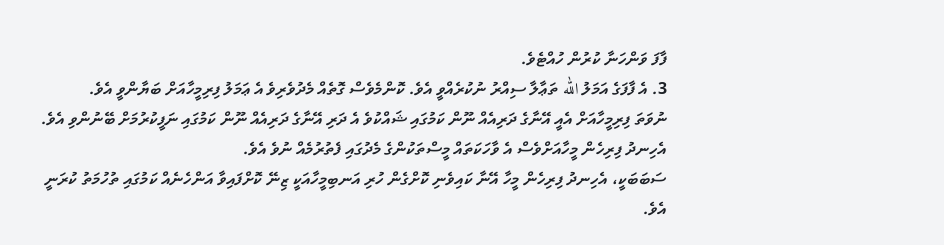ފާފަ ވަންހަނާ ކުރުން ހުއްޓެވެ.
3. އެ ފާފަގެ އަމަލު الله ތަޢާލާ ސިއްރު ނުކުރެއްވީ އެވެ. ކޮންމެވެސް ގޮތެއް މެދުވެރިވެ އެ ޢަމަލު ފިރިމީހާއަށް ބަޔާންވީ އެވެ.
ނުވަތަ ފިރިމީހާއަށް އެއީ އޭނާގެ ދަރިއެއް ނޫން ކަމުގައި ޝައްކުވެ އެ ދަރި އޭނާގެ ދަރިއެއް ނޫން ކަމުގައި ނަފީކުރުމަށް ބޭނުންވި އެވެ. އެހިނދު ފިރިހެން މީހާއަށްވެސް އެ ވާހަކަތައް މީސްތަކުންގެ މެދުގައި ފެތުރުމެއް ނުވެ އެވެ.
ސަބަބަކީ، އެހިނދު ފިރިހެން މީހާ އޭނާ ކައިވެނި ކޮށްގެން ހުރި އަނބިމީހާއަކީ ޒިނޭ ކޮށްފައިވާ އަންހެނެއް ކަމުގައި ތުހުމަތު ކުރަނީ އެވެ.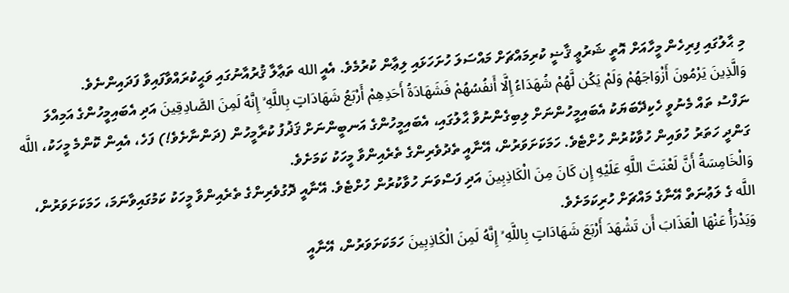މި ޙާލުގައި ފިރިހެން މީހާއަށް އޮތީ ޝަރުޢީ ޤާޟީ ކުރިމައްޗަށް މައްސަލަ ހުށަހަޅައި ލިޢާން ކުރުމެވެ. އެއީ الله ތަޢާލާ ޤުރުއާނުގައި ވަޙީކުރައްވާފައިވާ ފަދައިންނެވެ.
وَالَّذِينَ يَرْمُونَ أَزْوَاجَهُمْ وَلَمْ يَكُن لَّهُمْ شُهَدَاءُ إِلَّا أَنفُسُهُمْ فَشَهَادَةُ أَحَدِهِمْ أَرْبَعُ شَهَادَاتٍ بِاللَّهِ ۙ إِنَّهُ لَمِنَ الصَّادِقِينَ އަދި އެބައިމީހުންގެ އަމިއްލަ ނަފްސު ތައް މެނުވީ ހެކިދޭބަޔަކު އެބައިމީހުންނަށް ލިބިގެންނުވާ ޙާލުގައި، އެބައިމީހުންގެ އަނބީންނަށް ޤަޛުފު ކުރާމީހުން (ދަންނާށެވެ!) ފަހެ، އެއިން ކޮންމެ މީހަކު، اللَّه ގަންދީ ހަތަރު ހުވައިން ހުވާކުރުން ހުށްޓެވެ. ހަމަކަށަވަރުން، އޭނާއީ ތެދުވެރިންގެ ތެރެއިންވާ މީހަކު ކަމަށެވެ.
وَالْخَامِسَةُ أَنَّ لَعْنَتَ اللَّهِ عَلَيْهِ إِن كَانَ مِنَ الْكَاذِبِينَ އަދި ފަސްވަނަ ހުވާކުރުން ހުށްޓެވެ. އޭނާއީ ދޮގުވެރިންގެ ތެރެއިންވާ މީހަކު ކަމުގައިވާނަމަ، ހަމަކަށަވަރުން، اللَّه ގެ ލަޢުނަތް އޭނާގެ މައްޗަށް ހުރިކަމަށެވެ.
وَيَدْرَأُ عَنْهَا الْعَذَابَ أَن تَشْهَدَ أَرْبَعَ شَهَادَاتٍ بِاللَّهِ ۙ إِنَّهُ لَمِنَ الْكَاذِبِينَ ހަމަކަށަވަރުން، އޭނާއީ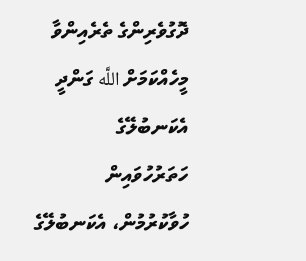ދޮގުވެރިންގެ ތެރެއިންވާ މީހެއްކަމަށް اللَّه ގަންދީ އެކަނބުލޭގެ ހަތަރުހުވައިން ހުވާކުރުމުން، އެކަނބުލޭގެ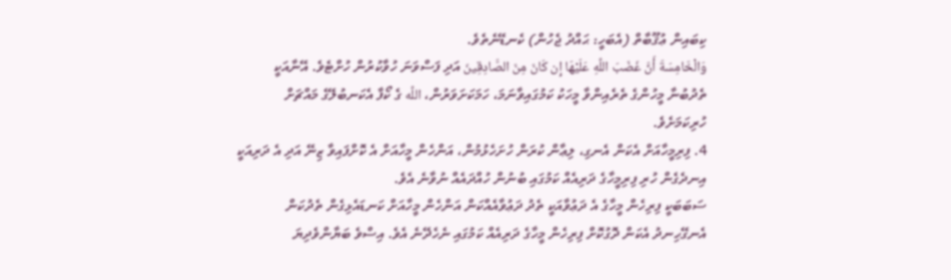ކިބައިން ޢުޤޫބާތް (އެބަހީ: ޙައްދު ޖެހުން) ކެނޑޭނެތެވެ.
وَالْخَامِسَةَ أَنَّ غَضَبَ اللَّهِ عَلَيْهَا إِن كَانَ مِنَ الصَّادِقِينَ އަދި ފަސްވަނަ ހުވާކުރުން ހުށްޓެވެ. އޭނާއަކީ ތެދުބުނާ މީހުންގެ ތެރެއިންވާ މީހަކު ކަމުގައިވާނަމަ، ހަމަކަށަވަރުން، اللَّه ގެ ކޯފާ އެކަނބުލޭގެ މައްޗަށް ހުރިކަމަށެވެ.
4. ފިރިމީހާއަށް އެކަން އެނގި، ލިޢާން ކުރަން ހުށަހެޅުމުން، އަންހެން މީހާއަށް އެ ކޮށްފައިވާ ޒިނޭ އަދި އެ ދަރިއަކީ އިނދެގެން ހުރި ފިރިމީހާގެ ދަރިއެއް ކަމުގައި ބުނުން ހުއްދައެއް ނުވާނެ އެވެ.
ސަބަބަކީ ފިރިހެން މީހާގެ އެ ދަޢުވާއަކީ ތެދު ދަޢުވާއެއްކަން އަންހެން މީހާއަށް ކަނޑައެޅިގެން ތެދުކަން އެނގޭހިނދު އެކަން ދޮގުކޮށް ފިރިހެން މީހާގެ ދަރިއެއް ކަމުގައި ނެހެދޭނެ އެވެ. އިސްވެ ބަޔާންވެދިޔަ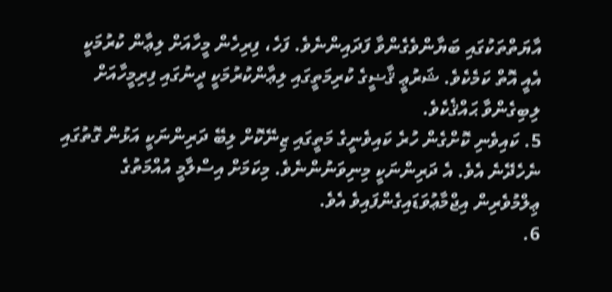އާޔަތްތަކުގައި ބަޔާންވެގެންވާ ފަދައިންނެވެ. ފަހެ، ފިރިހެން މީހާއަށް ލިޢާން ކުރުމަކީ އެއީ އޮތް ކަމެކެވެ. ޝަރުޢީ ޤާޟީގެ ކުރިމަތީގައި ލިޢާންކުރުމަކީ ދީނުގައި ފިރިމީހާއަށް ލިބިގެންވާ ޙައްޤެކެވެ.
5. ކައިވެނި ކޮށްގެން ހުރެ ކައިވެނީގެ މަތީގައި ޒިނޭކޮށް ލިބޭ ދަރިންނަކީ އަޅުން ގޮތުގައި ނެހެދޭނެ އެވެ. އެ ދަރިންނަކީ މިނިވަނުންނެވެ. މިކަމަށް އިސްލާމީ އުއްމަތުގެ ޢިލްމުވެރިން އިޖްމާޢުވަޑައިގެންފައިވެ އެވެ.
6.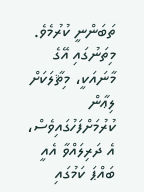ތަބަންނީ ކުރުމެވެ. މިތަނުގައި އޭގެ މާނައަކީ، މިޘާލަކަށް ލިޢާން ކުރުމަށްފަހުގައިވެސް، އެ ދަރިލައްވާ އެއީ ބައްޕަ ކަމުގައި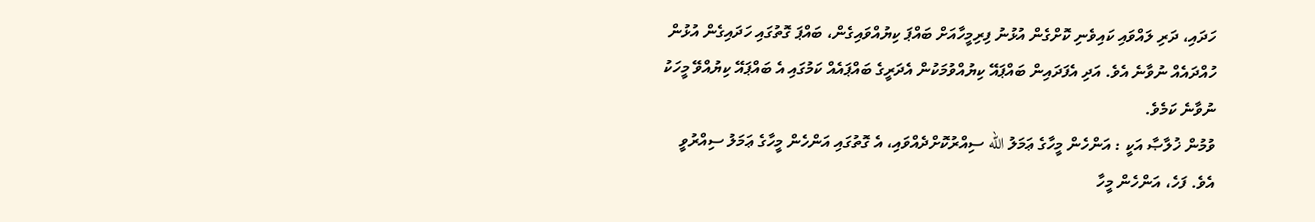ހަދައި، ދަރި ލައްވައި ކައިވެނި ކޮށްގެން އުޅުނު ފިރިމީހާއަށް ބައްޕަ ކިޔުއްވައިގެން، ބައްޕަ ގޮތުގައި ހަދައިގެން އުޅުން ހުއްދައެއް ނުވާނެ އެވެ. އަދި އެފަދައިން ބައްޕައޭ ކިޔުއްވުމަކުން އެދަރީގެ ބައްޕައެއް ކަމުގައި އެ ބައްޕައޭ ކިޔުއްވޭ މީހަކު ނުވާނެ ކަމެވެ.
ވުމުން ޚުލާޞާ އަކީ : އަންހެން މީހާގެ ޢަމަލު الله ސިއްރުކޮށްދެއްވައި، އެ ގޮތުގައި އަންހެން މީހާގެ ޢަމަލު ސިއްރުވީ އެވެ. ފަހެ، އަންހެން މީހާ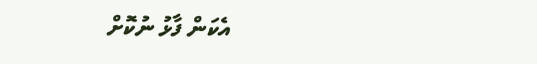އެކަން ފާޅު ނުކޮށް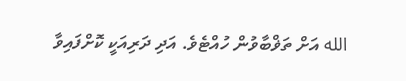الله އަށް ތަޥްބާވުން ހުއްޓެވެ. އަދި ދަރިއަކީ ކޮށްފައިވާ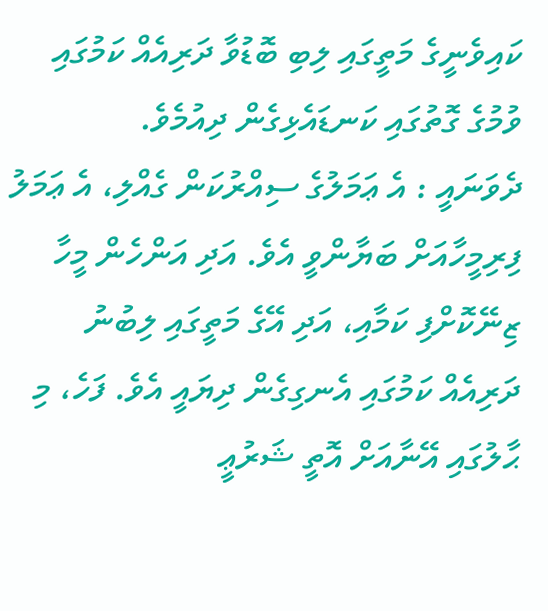ކައިވެނީގެ މަތީގައި ލިބި ބޮޑުވާ ދަރިއެއް ކަމުގައި ވުމުގެ ގޮތުގައި ކަނޑައެޅިގެން ދިއުމެވެ.
ދެވަނައީ : އެ ޢަމަލުގެ ސިއްރުކަން ގެއްލި، އެ ޢަމަލު ފިރިމީހާއަށް ބަޔާންވީ އެވެ. އަދި އަންހެން މީހާ ޒިނޭކޮށްފި ކަމާއި، އަދި އޭގެ މަތީގައި ލިބުނު ދަރިއެއް ކަމުގައި އެނގިގެން ދިޔައީ އެވެ. ފަހެ، މި ޙާލުގައި އޭނާއަށް އޮތީ ޝަރުޢީ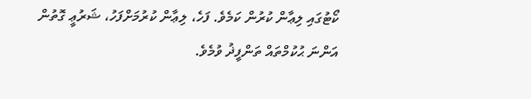ކޯޓުގައި ލިޢާން ކުރުން ކަމެވެ. ފަހެ، ލިޢާން ކުރުމަށްފަހު، ޝަރުޢީ ގޮތުން އަންނަ ޙުކުމްތައް ތަންފީޛު ވުމެވެ.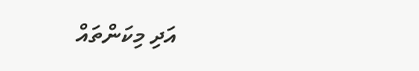އަދި މިކަންތައް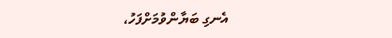އެނގި ބަޔާންވުމަށްފަހު،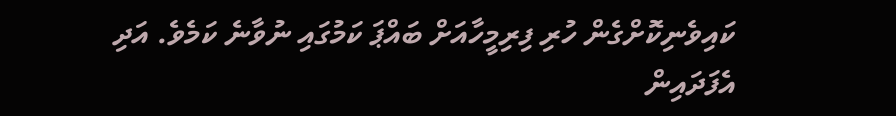ކައިވެނިކޮށްގެން ހުރި ފިރިމީހާއަށް ބައްޕަ ކަމުގައި ނުވާނެ ކަމެވެ. އަދި އެފަދައިން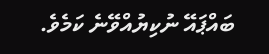ބައްޕައޭ ނުކިޔުއްވޭނެ ކަމެވެ.